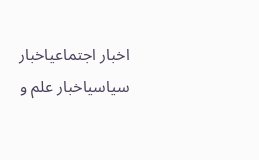اخبار اجتماعیاخبار سیاسیاخبار علم و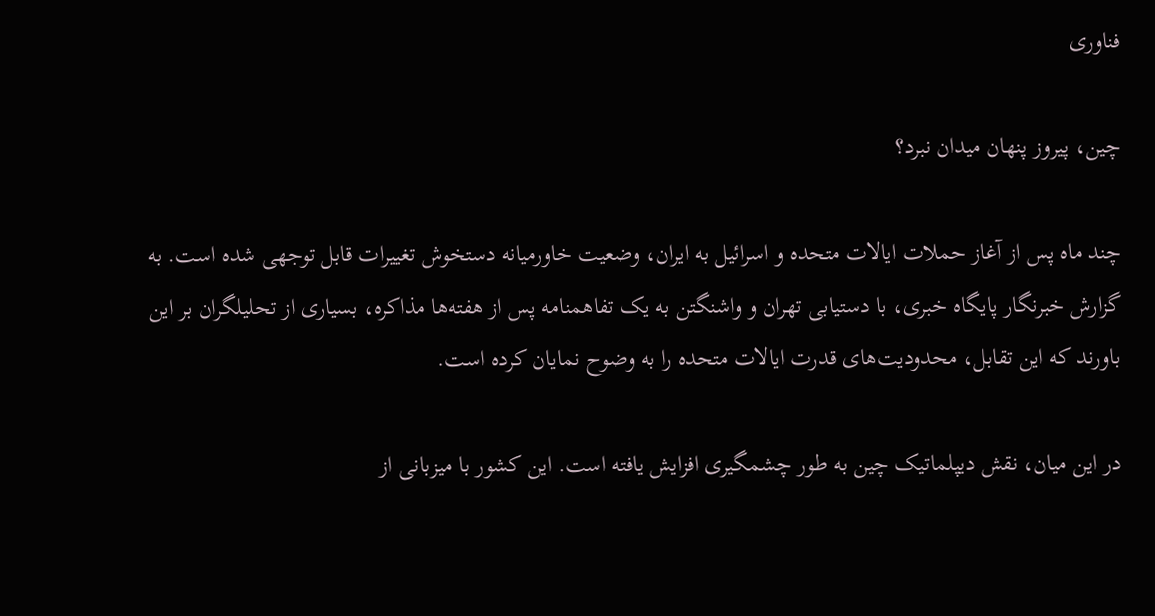فناوری

چین، پیروز پنهان میدان نبرد؟

چند ماه پس از آغاز حملات ایالات متحده و اسرائیل به ایران، وضعیت خاورمیانه دستخوش تغییرات قابل توجهی شده است. به گزارش خبرنگار پایگاه خبری، با دستیابی تهران و واشنگتن به یک تفاهمنامه پس از هفته‌ها مذاکره، بسیاری از تحلیلگران بر این باورند که این تقابل، محدودیت‌های قدرت ایالات متحده را به وضوح نمایان کرده است.

در این میان، نقش دیپلماتیک چین به طور چشمگیری افزایش یافته است. این کشور با میزبانی از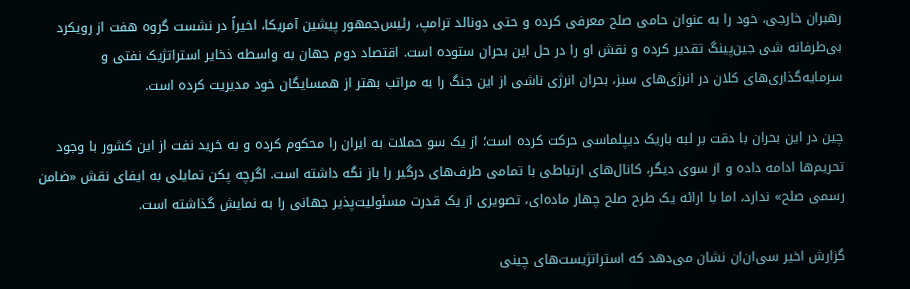رهبران خارجی، خود را به عنوان حامی صلح معرفی کرده و حتی دونالد ترامپ، رئیس‌جمهور پیشین آمریکا، اخیراً در نشست گروه هفت از رویکرد بی‌طرفانه شی جین‌پینگ تقدیر کرده و نقش او را در حل این بحران ستوده است. اقتصاد دوم جهان به واسطه ذخایر استراتژیک نفتی و سرمایه‌گذاری‌های کلان در انرژی‌های سبز، بحران انرژی ناشی از این جنگ را به مراتب بهتر از همسایگان خود مدیریت کرده است.

چین در این بحران با دقت بر لبه باریک دیپلماسی حرکت کرده است؛ از یک سو حملات به ایران را محکوم کرده و به خرید نفت از این کشور با وجود تحریم‌ها ادامه داده و از سوی دیگر، کانال‌های ارتباطی با تمامی طرف‌های درگیر را باز نگه داشته است. اگرچه پکن تمایلی به ایفای نقش «ضامن رسمی صلح» ندارد، اما با ارائه یک طرح صلح چهار ماده‌ای، تصویری از یک قدرت مسئولیت‌پذیر جهانی را به نمایش گذاشته است.

گزارش اخیر سی‌ان‌ان نشان می‌دهد که استراتژیست‌های چینی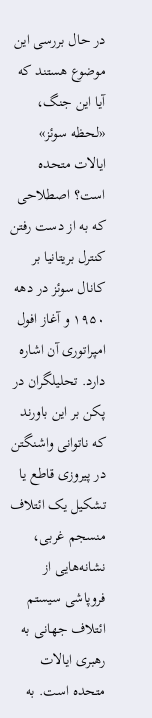در حال بررسی این موضوع هستند که آیا این جنگ، «لحظه سوئز» ایالات متحده است؟ اصطلاحی که به از دست رفتن کنترل بریتانیا بر کانال سوئز در دهه ۱۹۵۰ و آغاز افول امپراتوری آن اشاره دارد. تحلیلگران در پکن بر این باورند که ناتوانی واشنگتن در پیروزی قاطع یا تشکیل یک ائتلاف منسجم غربی، نشانه‌هایی از فروپاشی سیستم ائتلاف جهانی به رهبری ایالات متحده است. به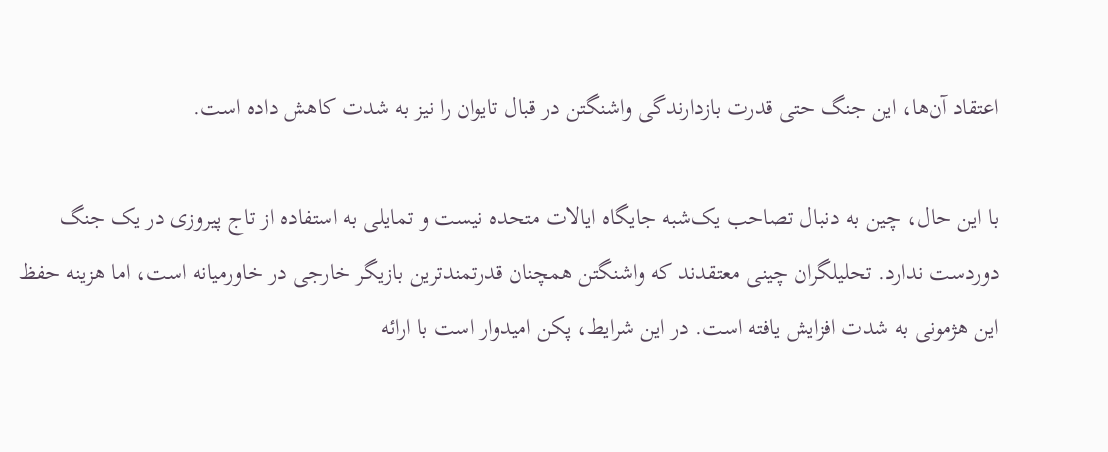اعتقاد آن‌ها، این جنگ حتی قدرت بازدارندگی واشنگتن در قبال تایوان را نیز به شدت کاهش داده است.

با این حال، چین به دنبال تصاحب یک‌شبه جایگاه ایالات متحده نیست و تمایلی به استفاده از تاج پیروزی در یک جنگ دوردست ندارد. تحلیلگران چینی معتقدند که واشنگتن همچنان قدرتمندترین بازیگر خارجی در خاورمیانه است، اما هزینه حفظ این هژمونی به شدت افزایش یافته است. در این شرایط، پکن امیدوار است با ارائه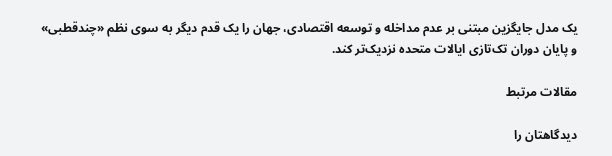یک مدل جایگزین مبتنی بر عدم مداخله و توسعه اقتصادی، جهان را یک قدم دیگر به سوی نظم «چندقطبی» و پایان دوران تک‌تازی ایالات متحده نزدیک‌تر کند.

مقالات مرتبط

دیدگاهتان را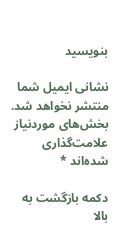بنویسید

نشانی ایمیل شما منتشر نخواهد شد. بخش‌های موردنیاز علامت‌گذاری شده‌اند *

دکمه بازگشت به بالا